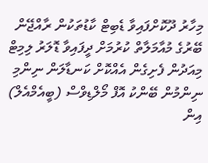މިހާރު ދޫކޮށްފައިވާ ޑެބިޓް ކާޑުތަކުން ރާއްޖޭން ބޭރުގެ މުއާމަލާތް ކުރުމަށް ދީފައިވާ ޑޮލަރު ލިމިޓް މިއަދުން ފެށިގެން އެއްކޮށް ކަނޑާލަން ނިންމި ނިންމުން ބޭންކު އޮފް މޯލްޑިވްސް (ބީއެމްއެލް) އިން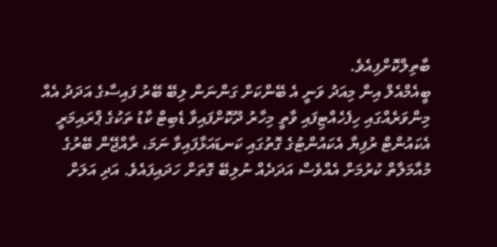ބާތިލްކޮށްފިއެވެ.
ބީއެމްއެލް އިން މިއަދު ވަނީ އެ ބޭންކަށް ގަންނަން ލިބޭ ބޭރު ފައިސާގެ އަދަދު އެއް މިންވަރެއްގައި ހިފެހެއްޓިފައި ވާތީ މިހާރު ދޫކޮށްފައިވާ ޑެބިޓް ކާޑު ތަކުގެ ޕްރައިމަރީ އެކައުންޓް ރުފިޔާ އެކައުންޓުގެ ގޮތުގައި ކަނޑައަޅާފައިވާ ނަމަ، ރާއްޖޭން ބޭރުގެ މުއާމަލާތް ކުރުމަށް އެއްވެސް އަދަދެއް ނުލިބޭ ގޮތަށް ހަދައިފައެވެ. އަދި އަލަށް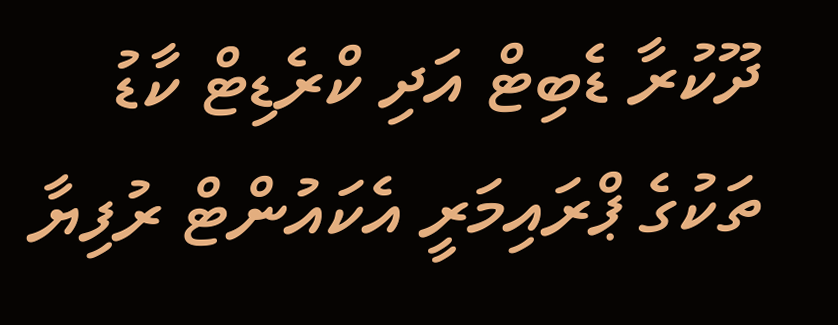ދޫކުރާ ޑެބިޓް އަދި ކްރެޑިޓް ކާޑު ތަކުގެ ޕްރައިމަރީ އެކައުންޓް ރުފިޔާ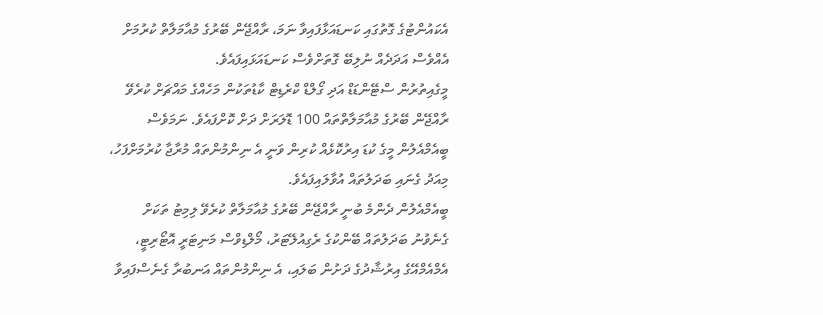އެކައުންޓުގެ ގޮތުގައި ކަނޑައަޅާފައިވާ ނަމަ، ރާއްޖޭން ބޭރުގެ މުއާމަލާތް ކުރުމަށް އެއްވެސް އަދަދެއް ނުލިބޭ ގޮތަށްވެސް ކަނޑައަޅައިފައެވެ.
މީގެއިތުރުން ސްޓޭންޑަޑް އަދި ގޯލްޑް ކްރެޑިޓް ކާޑުތަކުން މަހެއްގެ މައްޗަށް ކުރެވޭ ރާއްޖޭން ބޭރުގެ މުއާމަލާތްތައް 100 ޑޮލަރަށް ދަށް ކޮށްފައެވެ. ނަމަވެސް ބީއެމްއެލުން މީގެ ކުޑަ އިރުކޮޅެއް ކުރިން ވަނީ އެ ނިންމުންތައް މުރާޖާ ކުރުމަށްފަހު، މިއަދު ގެނައި ބަދަލުތައް އުވާލައިފައެވެ.
ބީއެމްއެލުން ދެންމެ ބުނީ ރާއްޖޭން ބޭރުގެ މުއާމަލާތް ކުރެވޭ ލިމިޓު ތަކަށް ގެނެވުނު ބަދަލުތައް ބޭންކުގެ ރެގިއުލޭޓަރު، މޯލްޑިވްސް މަނިޓަރީ އޮޓޯރިޓީ، އެމްއެމްއޭގެ އިރުޝާދުގެ ދަށުން ބަލައި، އެ ނިންމުންތައް އަނބުރާ ގެނެސްފައިވާ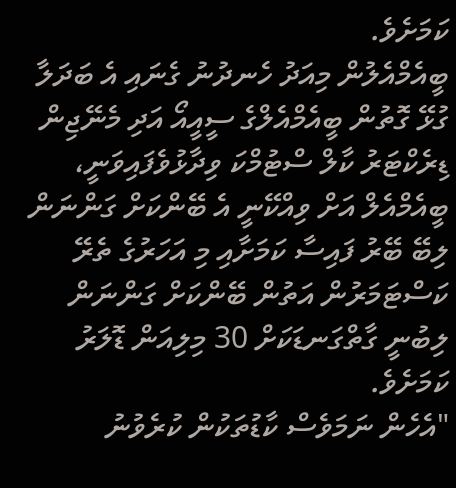ކަމަށެވެ.
ބީއެމްއެލުން މިއަދު ހެނދުނު ގެނައި އެ ބަދަލާ ގުޅޭ ގޮތުން ބީއެމްއެލްގެ ސީއީއޯ އަދި މެނޭޖިން ޑިރެކްޓަރު ކާލް ސްޓުމްކަ ވިދާޅުވެފައިވަނީ، ބީއެމްއެލް އަށް ވިއްކޭނީ އެ ބޭންކަށް ގަންނަން ލިބޭ ބޭރު ފައިސާ ކަމަށާއި މި އަހަރުގެ ތެރޭ ކަސްޓަމަރުން އަތުން ބޭންކަށް ގަންނަން ލިބުނީ ގާތްގަނޑަކަށް 30 މިލިއަން ޑޮލަރު ކަމަށެވެ.
"އެހެން ނަމަވެސް ކާޑުތަކުން ކުރެވުނު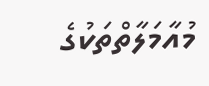މުއާމަލާތްތަކުގެ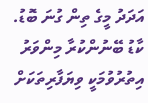އަދަދު މީގެ ތިން ގުނަ ބޮޑު. ކާޑު ބޭނުންކުރާ މިންވަރު އިތުރުވުމަކީ ވިޔަފާރިތަކަށް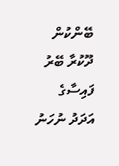ބޭންކުން ދޫކުރާ ބޭރު ފައިސާގެ އަދަދު ނުހަނު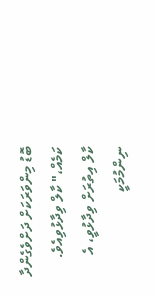ބޮޑު މިންވަރަކަށް ދަށްވެގެންދާ ކަމެއް،" ކާލް ވިދާޅުވިއެވެ.
ކާލް އިތުރަށް ވިދާޅުވީ، އެ ނިންމުމަކީ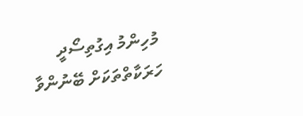މުހިންމު އިގުތިސޯދީ ހަރަކާތްތަކަށް ބޭނުންވާ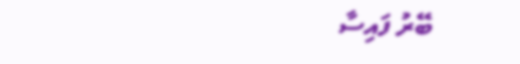ބޭރު ފައިސާ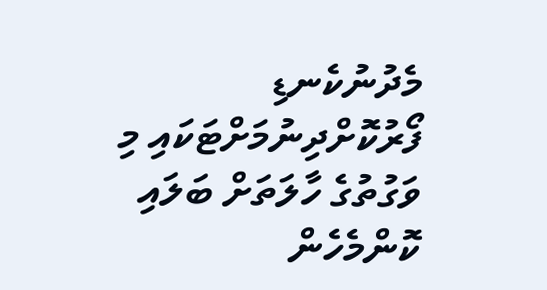މެދުނުކެނޑި ފޯރުކޮށްދިނުމަށްޓަކައި މި ވަގުތުގެ ހާލަތަށް ބަލައި ކޮންމެހެން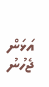އަޅަން ޖެހުނު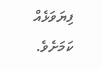ފިޔަވަޅެއް ކަމަށެވެ.